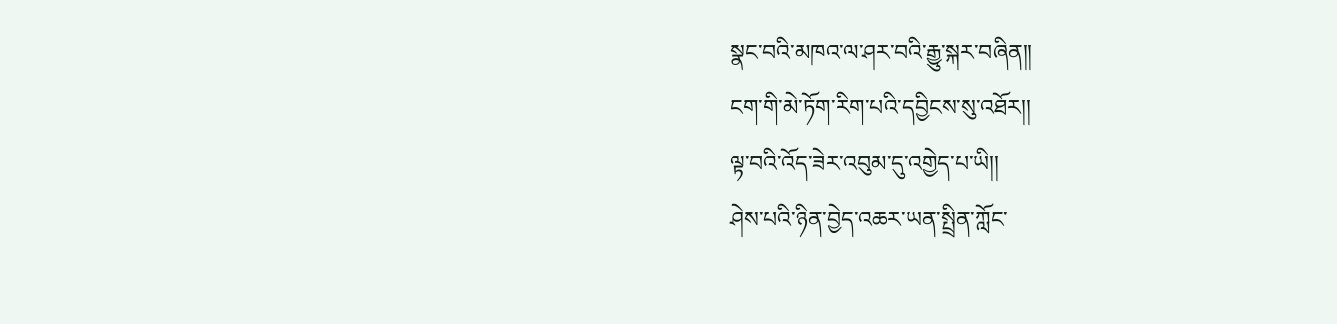སྣང་བའི་མཁའ་ལ་ཤར་བའི་རྒྱུ་སྐར་བཞིན།།
ངག་གི་མེ་ཏོག་རིག་པའི་དབྱིངས་སུ་འཐོར།།
ལྟ་བའི་འོད་ཟེར་འབུམ་དུ་འགྱེད་པ་ཡི།།
ཤེས་པའི་ཉིན་བྱེད་འཆར་ཡན་སྤྲིན་ཀློང་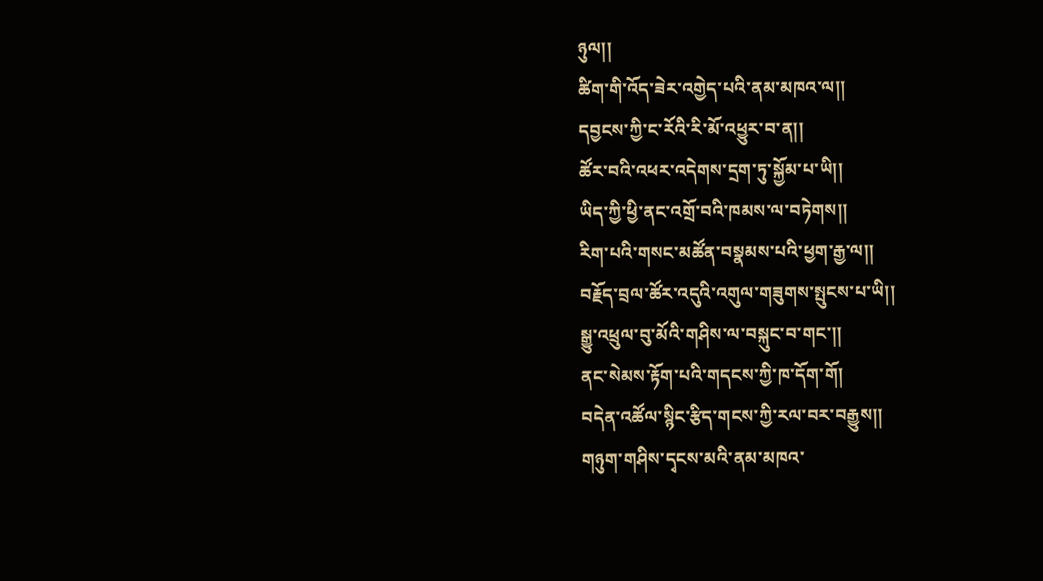ཉུལ།།
ཚིག་གི་འོད་ཟེར་འགྱེད་པའི་ནམ་མཁའ་ལ།།
དབྱངས་ཀྱི་ང་རོའི་རི་མོ་འཕྱུར་བ་ན།།
ཚོར་བའི་འཕར་འདེགས་དྲག་ཏུ་སྐྱོམ་པ་ཡི།།
ཡིད་ཀྱི་ཕྱི་ནང་འགྲོ་བའི་ཁམས་ལ་བཏེགས།།
རིག་པའི་གསང་མཚོན་བསྣམས་པའི་ཕྱག་རྒྱ་ལ།།
བརྗོད་བྲལ་ཚོར་འདུའི་འགུལ་གཟུགས་སྤུངས་པ་ཡི།།
སྒྱུ་འཕྲུལ་བུ་མོའི་གཤིས་ལ་བསྐུང་བ་གང་།།
ནང་སེམས་རྟོག་པའི་གདངས་ཀྱི་ཁ་དོག་གོ།
བདེན་འཚོལ་སྙིང་རྩིད་གངས་ཀྱི་རལ་བར་བརྒྱུས།།
གཉུག་གཤིས་དྭངས་མའི་ནམ་མཁའ་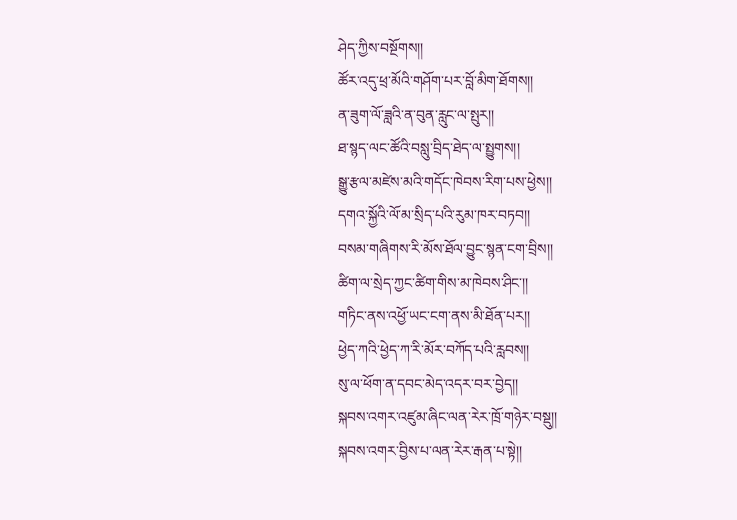ཤེད་ཀྱིས་བསྔོགས།།
ཚོར་འདུ་ཕྲ་མོའི་གཤོག་པར་བློ་མིག་ཐོགས།།
ན་ཟུག་ལོ་ཟླའི་ན་བུན་རླུང་ལ་སྤུར།།
ཐ་སྙད་ལང་ཚོའི་བསླུ་བྲིད་ཐེད་ལ་སྤྱུགས།།
སྒྱུ་རྩལ་མཛེས་མའི་གདོང་ཁེབས་རིག་པས་ཕྱེས།།
དགའ་སྐྱོའི་ལོ་མ་སྲིད་པའི་རུམ་ཁར་བཏབ།།
བསམ་གཞིགས་རི་མོས་ཐོལ་བྱུང་སྙན་ངག་བྲིས།།
ཚིག་ལ་སྲེད་ཀྱང་ཚིག་གིས་མ་ཁེབས་ཤིང་།།
གཏིང་ནས་འཕྱོ་ཡང་ངག་ནས་མི་ཐོན་པར།།
ཕྱེད་ཀའི་ཕྱེད་ཀ་རི་མོར་བཀོད་པའི་རླབས།།
སུ་ལ་ཕོག་ན་དབང་མེད་འདར་བར་བྱེད།།
སྐབས་འགར་འཛུམ་ཞིང་ལན་རེར་ཁྲོ་གཉེར་བསྡུ།།
སྐབས་འགར་བྱིས་པ་ལན་རེར་རྒན་པ་སྟེ།།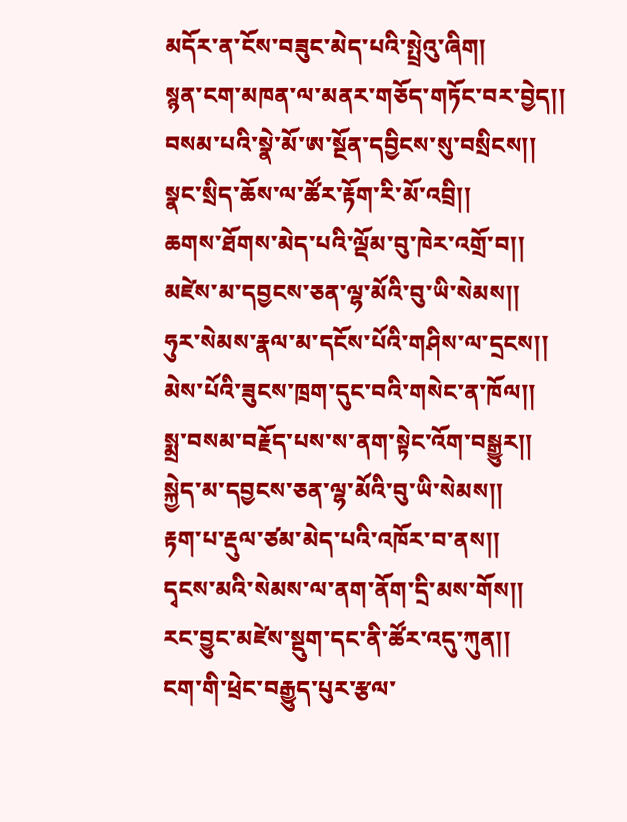མདོར་ན་ངོས་བཟུང་མེད་པའི་སྤྲེའུ་ཞིག།
སྙན་ངག་མཁན་ལ་མནར་གཅོད་གཏོང་བར་བྱེད།།
བསམ་པའི་སྣེ་མོ་ཨ་སྔོན་དབྱིངས་སུ་བསྲིངས།།
སྣང་སྲིད་ཆོས་ལ་ཚོར་རྟོག་རི་མོ་འབྲི།།
ཆགས་ཐོགས་མེད་པའི་ལྡོམ་བུ་ཁེར་འགྲོ་བ།།
མཛེས་མ་དབྱངས་ཅན་ལྷ་མོའི་བུ་ཡི་སེམས།།
ཧུར་སེམས་རྣལ་མ་དངོས་པོའི་གཤིས་ལ་དྲངས།།
མེས་པོའི་ཟུངས་ཁྲག་དུང་བའི་གསེང་ན་ཁོལ།།
སྨྲ་བསམ་བརྗོད་པས་ས་ནག་སྟེང་འོག་བསྒྱུར།།
སྐྱེད་མ་དབྱངས་ཅན་ལྷ་མོའི་བུ་ཡི་སེམས།།
རྟག་པ་རྡུལ་ཙམ་མེད་པའི་འཁོར་བ་ནས།།
དྭངས་མའི་སེམས་ལ་ནག་ནོག་དྲི་མས་གོས།།
རང་བྱུང་མཛེས་སྡུག་དང་ནི་ཚོར་འདུ་ཀུན།།
ངག་གི་ཕྲེང་བརྒྱུད་པུར་རྩལ་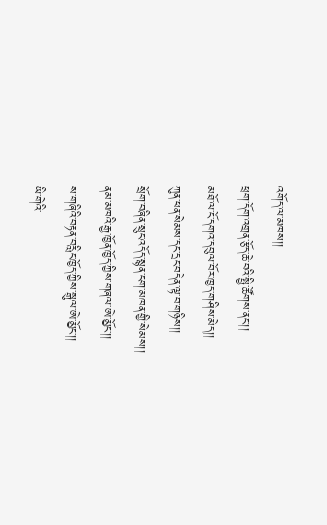འགོད་ལ་མཁས།།
ཕྲག་དོག་འགྲན་རྩོད་ཆེ་བའི་སྤྱི་ཚོགས་ནང་།།
མཐོ་ལ་ངོ་དགའ་དབུལ་བོར་ཁྱད་གཤིས་མེད།།
ཀུན་ཕན་སེམས་དང་དྲང་བདེན་ལྟ་བ་གཉིས།།
སྲོག་བཞིན་སྲུང་འདོད་སྙན་ངག་མཁན་གྱི་སེམས།།
ནམ་མཁའི་རྒྱ་ཁྱོན་ཁྱོད་ཀྱིས་གཞལ་ཨེ་མྱོང་།།
ས་གཞིའི་བརྟན་བརླིང་ཁྱོད་ཀྱིས་སྒུལ་ཨེ་མྱོང་།།
ཡི་གེའི་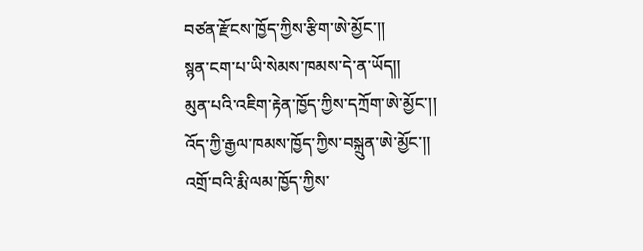བཙན་རྫོངས་ཁྱོད་ཀྱིས་རྩིག་ཨེ་མྱོང་།།
སྙན་ངག་པ་ཡི་སེམས་ཁམས་དེ་ན་ཡོད།།
མུན་པའི་འཇིག་རྟེན་ཁྱོད་ཀྱིས་དཀྲོག་ཨེ་མྱོང་།།
འོད་ཀྱི་རྒྱལ་ཁམས་ཁྱོད་ཀྱིས་བསྐྲུན་ཨེ་མྱོང་།།
འགྲོ་བའི་རྨི་ལམ་ཁྱོད་ཀྱིས་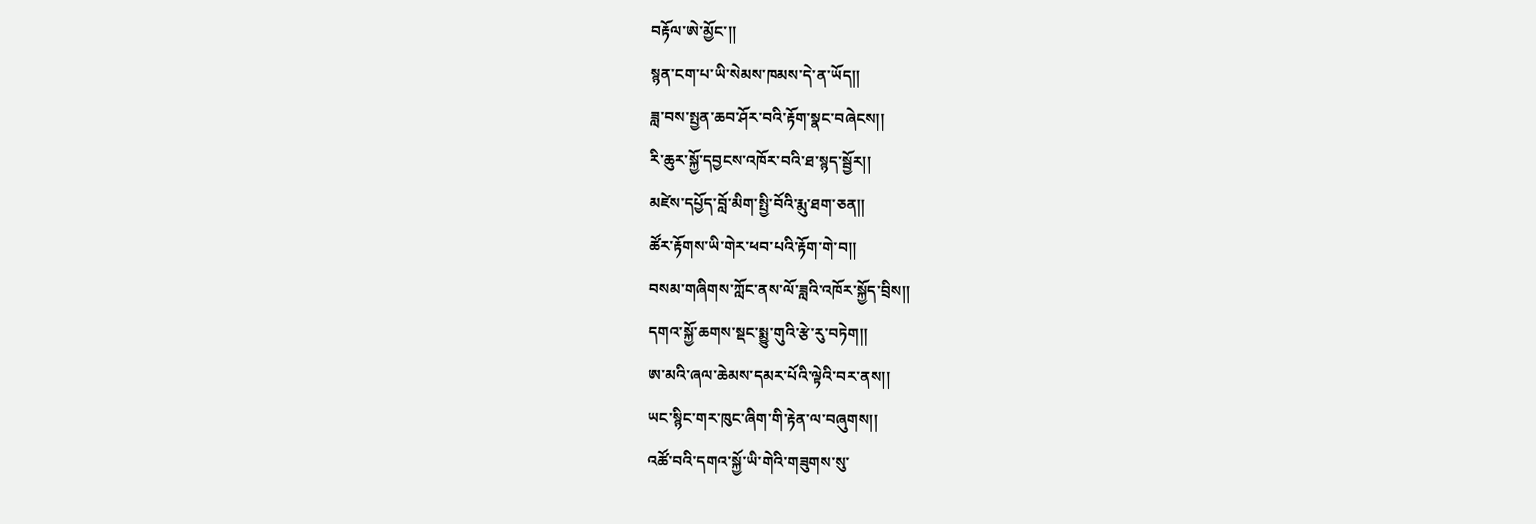བརྟོལ་ཨེ་མྱོང་།།
སྙན་ངག་པ་ཡི་སེམས་ཁམས་དེ་ན་ཡོད།།
ཟླ་བས་སྤྱན་ཆབ་ཤོར་བའི་རྟོག་སྣང་བཞེངས།།
རི་ཆུར་སྐྱོ་དབྱངས་འཁོར་བའི་ཐ་སྙད་སྦྱོར།།
མཛེས་དཔྱོད་བློ་མིག་སྤྱི་བོའི་རྨུ་ཐག་ཅན།།
ཚོར་རྟོགས་ཡི་གེར་ཕབ་པའི་རྟོག་གེ་བ།།
བསམ་གཞིགས་ཀློང་ནས་ལོ་ཟླའི་འཁོར་སྐྱོད་བྲིས།།
དགའ་སྐྱོ་ཆགས་སྡང་སྨྱུ་གུའི་རྩེ་རུ་བཏེག།།
ཨ་མའི་ཞལ་ཆེམས་དམར་པོའི་ལྟེའི་བར་ནས།།
ཡང་སྙིང་གར་ཁུང་ཞིག་གི་རྟེན་ལ་བཞུགས།།
འཚོ་བའི་དགའ་སྐྱོ་ཡི་གེའི་གཟུགས་སུ་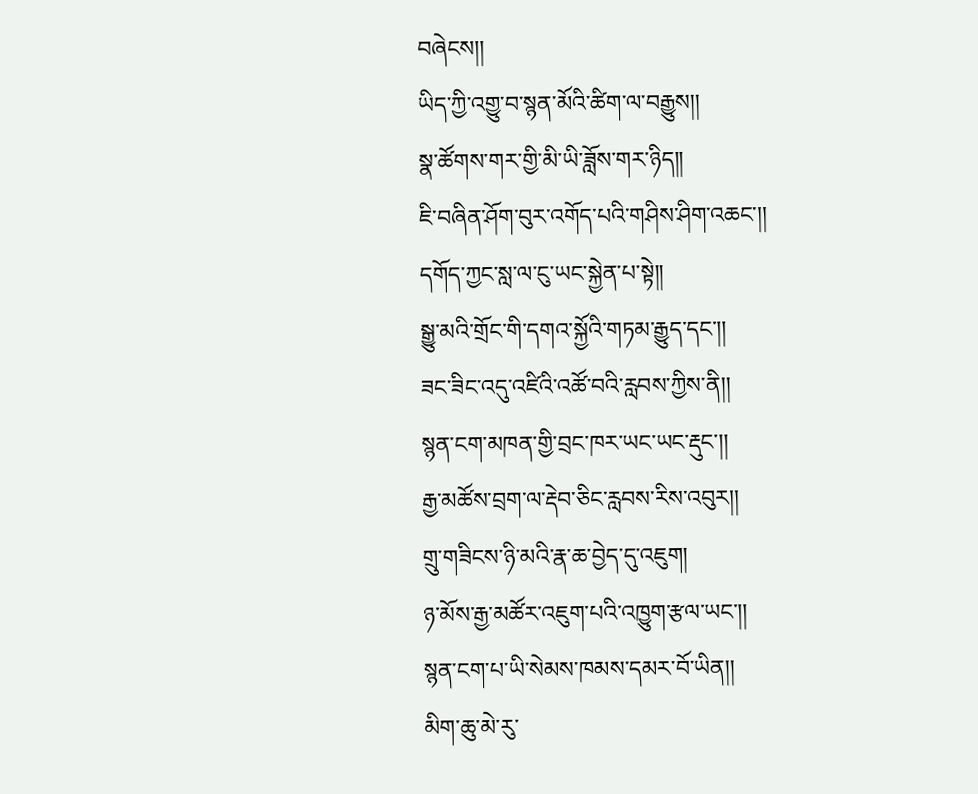བཞེངས།།
ཡིད་ཀྱི་འགྱུ་བ་སྙན་མོའི་ཚིག་ལ་བརྒྱུས།།
སྣ་ཚོགས་གར་གྱི་མི་ཡི་ཟློས་གར་ཉིད།།
ཇི་བཞིན་ཤོག་བུར་འགོད་པའི་གཤིས་ཤིག་འཆང་།།
དགོད་ཀྱང་སླ་ལ་ངུ་ཡང་སྐྱེན་པ་སྟེ།།
སྒྱུ་མའི་གྲོང་གི་དགའ་སྐྱོའི་གཏམ་རྒྱུད་དང་།།
ཟང་ཟིང་འདུ་འཛིའི་འཚོ་བའི་རླབས་ཀྱིས་ནི།།
སྙན་ངག་མཁན་གྱི་བྲང་ཁར་ཡང་ཡང་རྡུང་།།
རྒྱ་མཚོས་བྲག་ལ་རྡེབ་ཅིང་རླབས་རིས་འབུར།།
གྲུ་གཟིངས་ཉི་མའི་རྣ་ཆ་བྱེད་དུ་འཇུག།
ཉ་མོས་རྒྱ་མཚོར་འཇུག་པའི་འཁྱུག་རྩལ་ཡང་།།
སྙན་ངག་པ་ཡི་སེམས་ཁམས་དམར་བོ་ཡིན།།
མིག་ཆུ་མེ་རུ་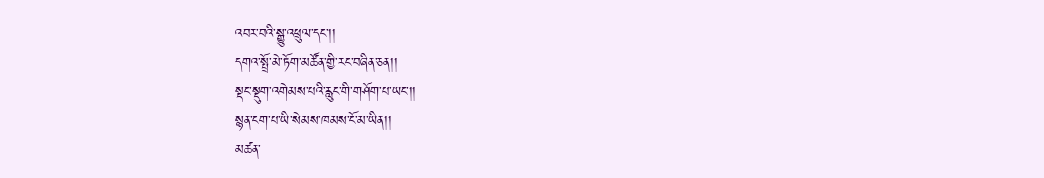འབར་བའི་སྒྱུ་འཕྲུལ་དང་།།
དགའ་སྤྲོ་མེ་ཏོག་མཚོན་གྱི་རང་བཞིན་ཅན།།
སྡང་སྡུག་འགེམས་པའི་རླུང་གི་གཤོག་པ་ཡང་།།
སྙན་ངག་པ་ཡི་སེམས་ཁམས་ངོ་མ་ཡིན།།
མཚན་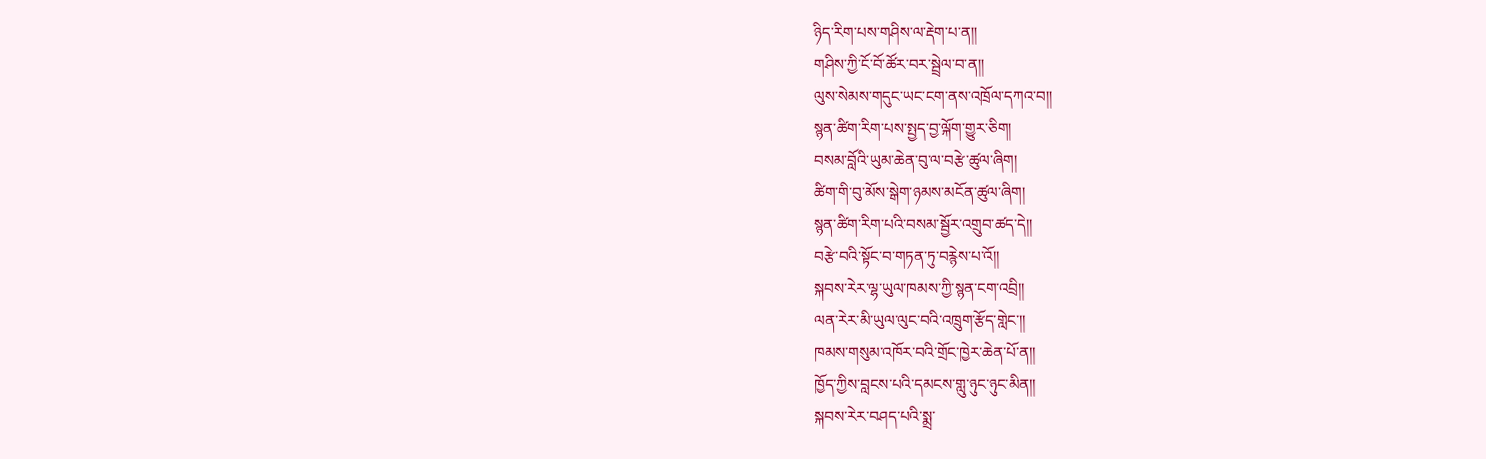ཉིད་རིག་པས་གཤིས་ལ་རྡེག་པ་ན།།
གཤིས་ཀྱི་ངོ་བོ་ཚོར་བར་སྦྲེལ་བ་ན།།
ལུས་སེམས་གདུང་ཡང་ངག་ནས་འཁྲོལ་དཀའ་བ།།
སྙན་ཚིག་རིག་པས་སྤྱད་བྱ་ལྐོག་གྱུར་ཅིག།
བསམ་བློའི་ཡུམ་ཆེན་བུ་ལ་བརྩེ་ཚུལ་ཞིག།
ཚིག་གི་བུ་མོས་སྒེག་ཉམས་མངོན་ཚུལ་ཞིག།
སྙན་ཚིག་རིག་པའི་བསམ་སྦྱོར་འགྲུབ་ཚད་དེ།།
བརྩེ་བའི་སྟོང་བ་གཏན་ཏུ་བརྙེས་པ་འོ།།
སྐབས་རེར་ལྷ་ཡུལ་ཁམས་ཀྱི་སྙན་ངག་འབྲི།།
ལན་རེར་མི་ཡུལ་ལུང་བའི་འཁྲུག་རྩོད་གླེང་།།
ཁམས་གསུམ་འཁོར་བའི་གྲོང་ཁྱེར་ཆེན་པོ་ན།།
ཁྱོད་ཀྱིས་བླངས་པའི་དམངས་གླུ་ཉུང་ཉུང་མིན།།
སྐབས་རེར་བཤད་པའི་སྨྲ་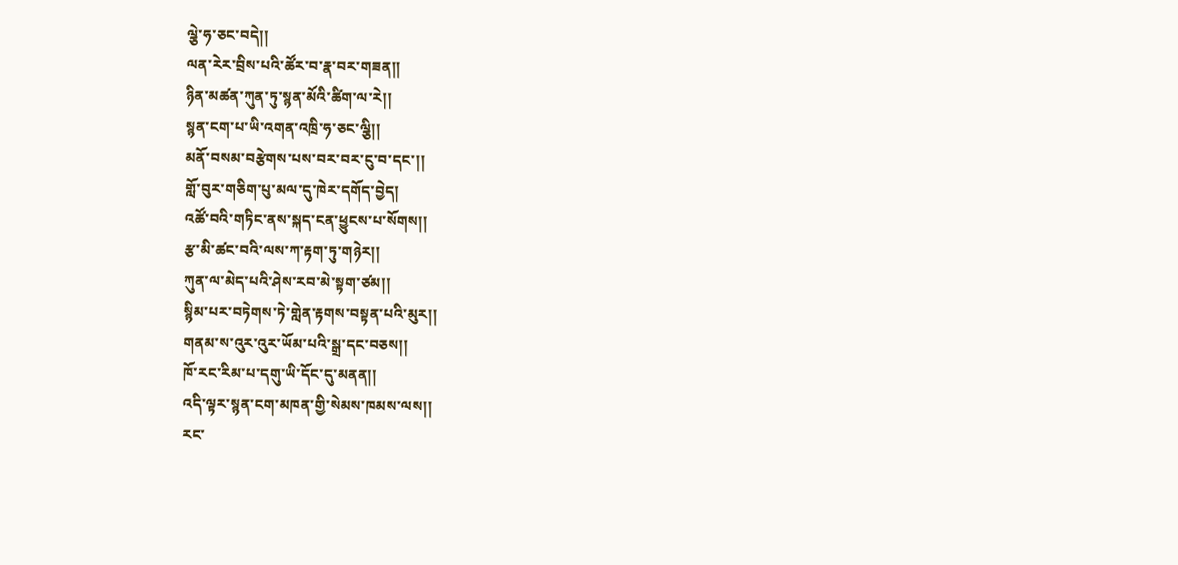ལྕེ་ཧ་ཅང་བདེ།།
ལན་རེར་བྲིས་པའི་ཚོར་བ་རྣ་བར་གཟན།།
ཉིན་མཚན་ཀུན་ཏུ་སྙན་མོའི་ཚིག་ལ་རེ།།
སྙན་ངག་པ་ཡི་འགན་འཁྲི་ཧ་ཅང་ལྕི།།
མནོ་བསམ་བརྩེགས་པས་བར་བར་ངུ་བ་དང་།།
གློ་བུར་གཅིག་པུ་མལ་དུ་ཁེར་དགོད་བྱེད།
འཚོ་བའི་གཏིང་ནས་སྐད་ངན་ཕྱུངས་པ་སོགས།།
རྩ་མི་ཚང་བའི་ལས་ཀ་རྟག་ཏུ་གཉེར།།
ཀུན་ལ་མེད་པའི་ཤེས་རབ་མེ་སྟག་ཙམ།།
སྙིམ་པར་བཏེགས་ཏེ་གླེན་རྟགས་བསྟན་པའི་མུར།།
གནམ་ས་འུར་འུར་ཡོམ་པའི་སྒྲ་དང་བཅས།།
ཁོ་རང་རིམ་པ་དགུ་ཡི་དོང་དུ་མནན།།
འདི་ལྟར་སྙན་ངག་མཁན་གྱི་སེམས་ཁམས་ལས།།
རང་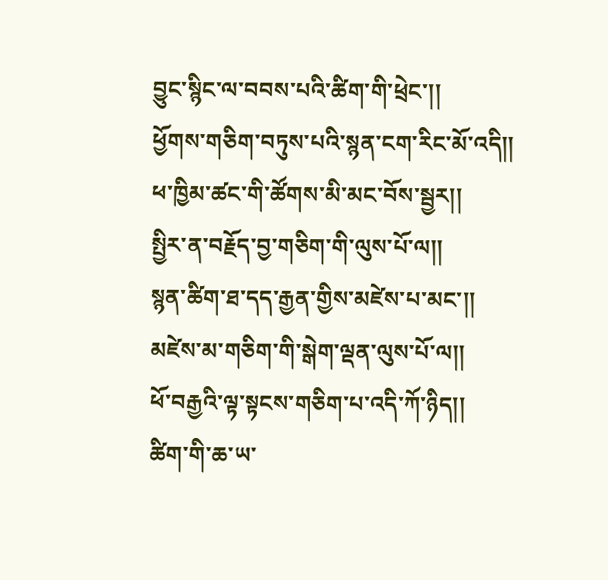བྱུང་སྙིང་ལ་བབས་པའི་ཚིག་གི་ཕྲེང་།།
ཕྱོགས་གཅིག་བཏུས་པའི་སྙན་ངག་རིང་མོ་འདི།།
ཕ་ཁྱིམ་ཚང་གི་ཚོགས་མི་མང་བོས་སྦྱར།།
སྤྱིར་ན་བརྗོད་བྱ་གཅིག་གི་ལུས་པོ་ལ།།
སྙན་ཚིག་ཐ་དད་རྒྱན་གྱིས་མཛེས་པ་མང་།།
མཛེས་མ་གཅིག་གི་སྒེག་ལྡན་ལུས་པོ་ལ།།
ཕོ་བརྒྱའི་ལྟ་སྟངས་གཅིག་པ་འདི་ཀོ་ཉིད།།
ཚིག་གི་ཆ་ཡ་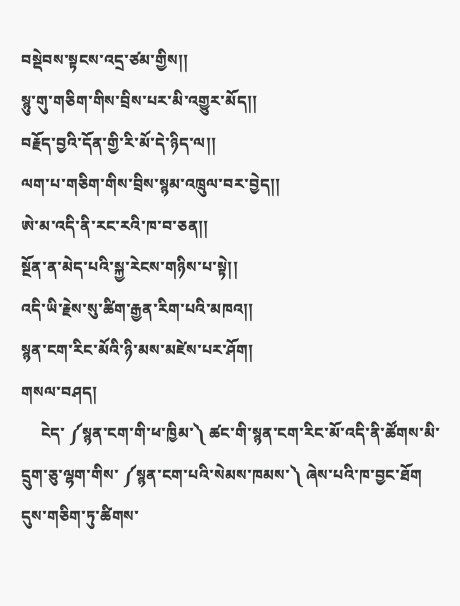བསྡེབས་སྟངས་འདྲ་ཙམ་གྱིས།།
སྙུ་གུ་གཅིག་གིས་བྲིས་པར་མི་འགྱུར་མོད།།
བརྗོད་བྱའི་དོན་གྱི་རི་མོ་དེ་ཉིད་ལ།།
ལག་པ་གཅིག་གིས་བྲིས་སྙམ་འཁྲུལ་བར་བྱེད།།
ཨེ་མ་འདི་ནི་རང་རའི་ཁ་བ་ཅན།།
སྔོན་ན་མེད་པའི་སྐྱ་རེངས་གཉིས་པ་སྟེ།།
འདི་ཡི་རྗེས་སུ་ཚིག་རྒྱན་རིག་པའི་མཁའ།།
སྙན་ངག་རིང་མོའི་ཉི་མས་མཛེས་པར་ཤོག།
གསལ་བཤད།
     ངེད་ ༼སྙན་ངག་གི་ཕ་ཁྱིམ་༽ ཚང་གི་སྙན་ངག་རིང་མོ་འདི་ནི་ཚོགས་མི་དྲུག་ཅུ་ལྷག་གིས་ ༼སྙན་ངག་པའི་སེམས་ཁམས་༽ ཞེས་པའི་ཁ་བྱང་ཐོག  དུས་གཅིག་ཏུ་ཚིགས་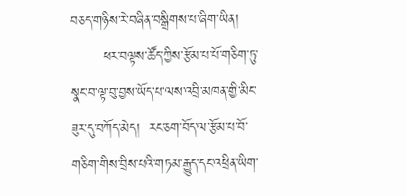བཅད་གཉིས་རེ་བཞིན་བསྒྲིགས་པ་ཞིག་ཡིན།
       ཕར་བལྟས་ཚོད་ཀྱིས་རྩོམ་པ་པོ་གཅིག་ཏུ་སྣང་བ་ལྟ་བུ་བྱས་ཡོད་པ་ལས་འབྲི་མཁན་གྱི་མིང་ཟུར་དུ་བཀོད་མེད།  རང་ཅག་བོད་ལ་རྩོམ་པ་བོ་གཅིག་གིས་བྲིས་པའི་གཏམ་རྒྱུད་དང་འཕྲིན་ཡིག་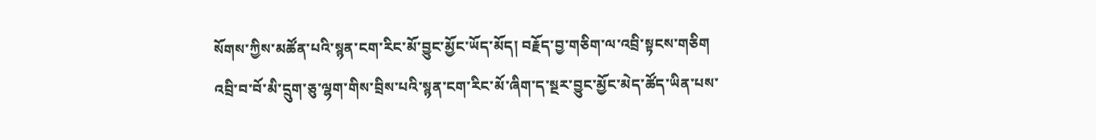སོགས་ཀྱིས་མཚོན་པའི་སྙན་ངག་རིང་མོ་བྱུང་མྱོང་ཡོད་མོད། བརྗོད་བྱ་གཅིག་ལ་འབྲི་སྟངས་གཅིག  འབྲི་བ་བོ་མི་དྲུག་ཅུ་ལྷག་གིས་བྲིས་པའི་སྙན་ངག་རིང་མོ་ཞིག་ད་སྔར་བྱུང་མྱོང་མེད་ཚོད་ཡིན་པས་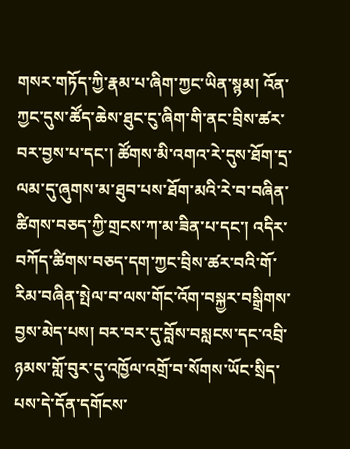གསར་གཏོད་ཀྱི་རྣམ་པ་ཞིག་ཀྱང་ཡིན་སྙམ། འོན་ཀྱང་དུས་ཚོད་ཆེས་ཐུང་ངུ་ཞིག་གི་ནང་བྲིས་ཚར་བར་བྱས་པ་དང་། ཚོགས་མི་འགའ་རེ་དུས་ཐོག་དྲ་ལམ་དུ་ཞུགས་མ་ཐུབ་པས་ཐོག་མའི་རེ་བ་བཞིན་ཚིགས་བཅད་ཀྱི་གྲངས་ཀ་མ་ཟིན་པ་དང་། འདིར་བཀོད་ཚིགས་བཅད་དག་ཀྱང་བྲིས་ཚར་བའི་གོ་རིམ་བཞིན་སྤེལ་བ་ལས་གོང་འོག་བསྐྱར་བསྒྲིགས་བྱས་མེད་པས། བར་བར་དུ་བློས་བསླངས་དང་འབྲི་ཉམས་གློ་བུར་དུ་འཁྱོལ་འགྲོ་བ་སོགས་ཡོང་སྲིད་པས་དེ་དོན་དགོངས་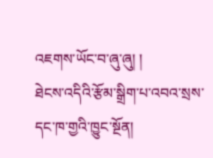འཇགས་ཡོང་བ་ཞུ་ཞུ། །
ཐེངས་འདིའི་རྩོམ་སྒྲིག་པ་འབའ་སྲས་དང་ཁ་གྱའི་ཁྱུང་སྔོན།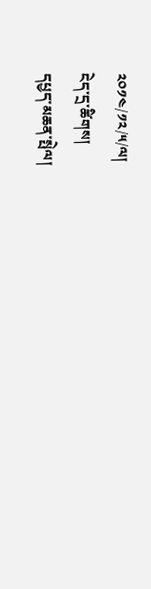༢༠༡༤/༡༢/༥/ལ།
ངེད་དྲ་ཚིགས།
དཔྱད་མཆན་སྤེལ།